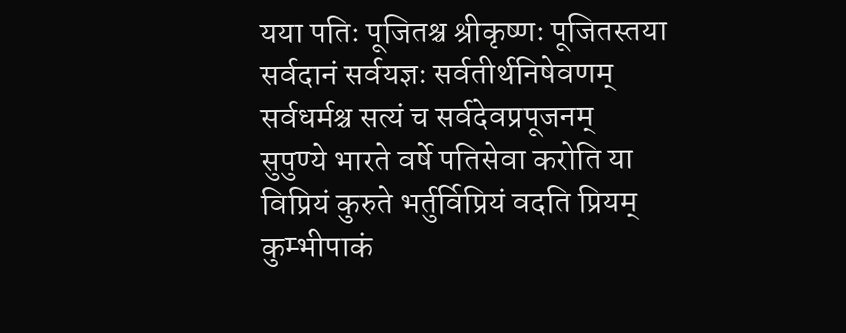यया पतिः पूजितश्च श्रीकृष्णः पूजितस्तया
सर्वदानं सर्वयज्ञः सर्वतीर्थनिषेवणम्
सर्वधर्मश्च सत्यं च सर्वदेवप्रपूजनम्
सुपुण्ये भारते वर्षे पतिसेवा करोति या
विप्रियं कुरुते भर्तुर्विप्रियं वदति प्रियम्
कुम्भीपाकं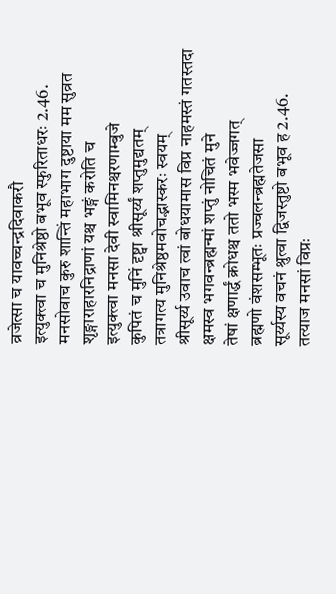व्रजेत्सा च यावच्चन्द्रदिवाकरौ
इत्युक्त्वा च मुनिश्रेष्ठो बभूव स्फुरिताधरः 2.46.
मनसोवाच कुरु शान्तिं महाभाग दुष्टाया मम सुव्रत
शृङ्गाराहारनिद्राणां यश्च भङ्गं करोति च
इत्युक्त्वा मनसा देवी स्वामिनश्चरणाम्बुजे
कुपितं च मुनिं दृष्ट्वा श्रीसूर्य्यं शप्तुमुद्यतम्
तत्रागत्य मुनिश्रेष्ठमवोचद्भास्करः स्वयम्
श्रीसूर्य्य उवाच त्वां बोधयामास विप्र नाहमस्तं गतस्तदा
क्षमस्व भगवन्ब्रह्मन्मां शप्तुं नोचितं मुने
तेषां क्षणार्द्धं क्रोधश्च ततो भस्म भवेज्जगत्
ब्रह्मणो वंशसम्भूतः प्रज्वलन्ब्रह्मतेजसा
सूर्य्यस्य वचनं श्रुत्वा द्विजस्तुष्टो बभूव ह 2.46.
तत्याज मनसां विप्रः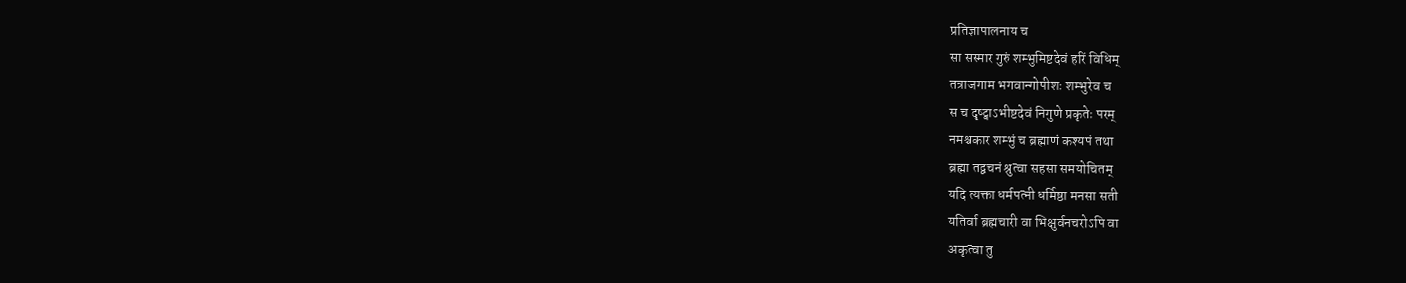प्रतिज्ञापालनाय च
सा सस्मार गुरुं शम्भुमिष्टदेवं हरिं विधिम्
तत्राजगाम भगवान्गोपीशः शम्भुरेव च
स च दृष्ट्वाऽभीष्टदेवं निगुणे प्रकृतेः परम्
नमश्चकार शम्भुं च ब्रह्माणं कश्यपं तथा
ब्रह्मा तद्वचनं श्रुत्वा सहसा समयोचितम्
यदि त्यक्ता धर्मपत्नी धर्मिष्ठा मनसा सती
यतिर्वा ब्रह्मचारी वा भिक्षुर्वनचरोऽपि वा
अकृत्वा तु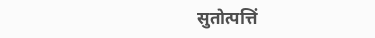सुतोत्पत्तिं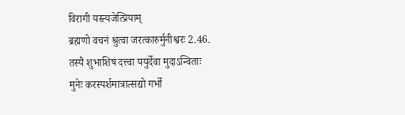विरागी यस्त्यजेत्प्रियाम्
ब्रह्मणो वचनं श्रुत्वा जरत्कारुर्मुनीश्वरः 2.46.
तस्यै शुभाशिषं दत्त्वा ययुर्देवा मुदाऽन्विताः
मुनेः करस्पर्शमात्रात्सद्यो गर्भो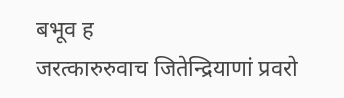बभूव ह
जरत्कारुरुवाच जितेन्द्रियाणां प्रवरो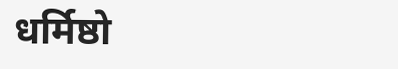धर्मिष्ठो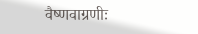वैष्णवाग्रणीः